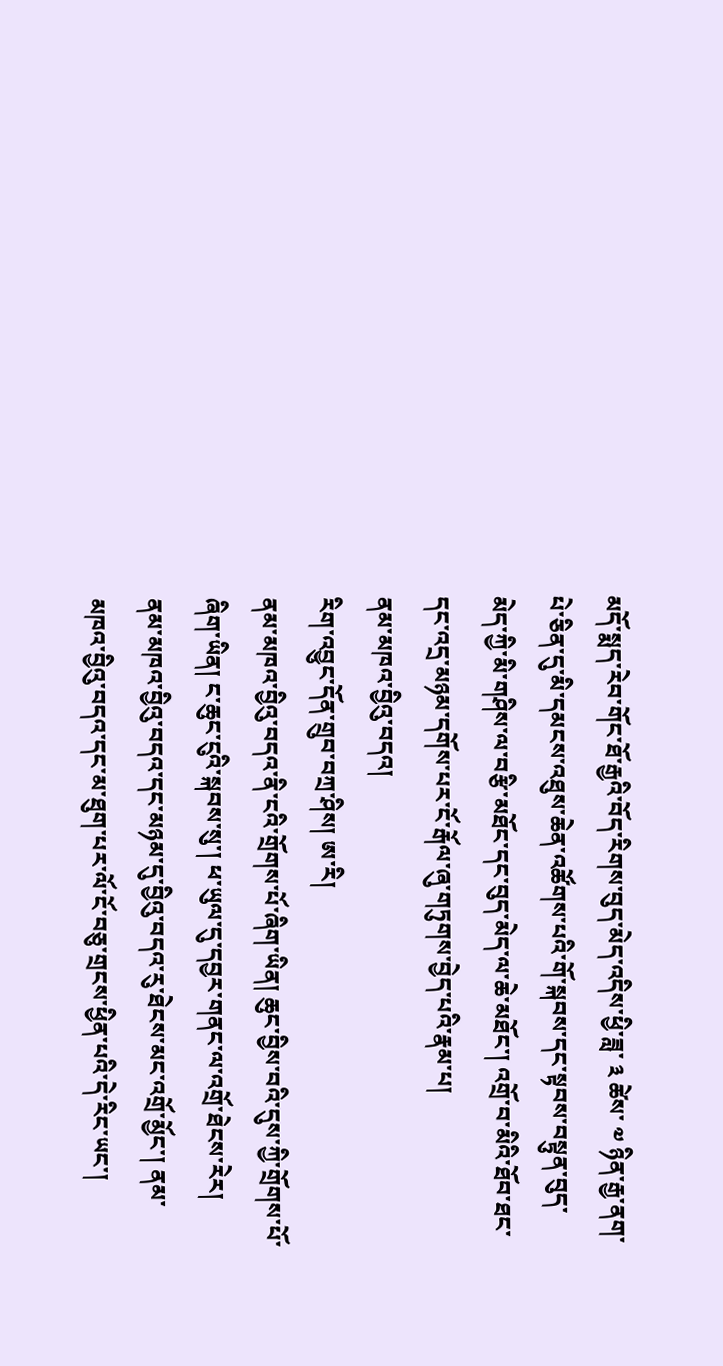མདོ་སྨད་རེབ་གོང་ཐོ་རྒྱའི་བོད་རིགས་བུད་མེད་འདིས་ཕྱི་ཟླ་ ༣ ཚེས་ ༧ ཉིན་རྒྱ་ནག་པེ་ཅིན་དུ་མི་དམངས་འཐུས་ཆེན་འཚོགས་པའི་གོ་སྐབས་དང་སྟབས་བསྟུན་བུད་མེད་ཀྱི་མི་གཤིས་ལ་བརྩི་མཐོང་དང་བུད་མེད་ལ་ཆེ་མཐོང་། འགྲོ་བ་མིའི་ཐོབ་ཐང་དང་འདྲ་མཉམ་དགོས་པར་ངོ་རྒོལ་ཞུ་གཏུགས་བྱེད་པའི་རྣམ་པ།
ནམ་མཁའ་བྱིའུ་བདའ།
རིག་འབྱུང་དོན་གྲུབ་བཀྲ་ཤིས། ཨ་རི།
ནམ་མཁའ་བྱིའུ་བདའ་ནི་ངའི་གྲོགས་པོ་ཞིག་ཡིན། ཆུང་བྱིས་བའི་དུས་ཀྱི་གྲོགས་པོ་ཞིག་ཡིན། ང་ཆུང་ངུའི་སྐབས་སུ་། ཕ་ཡུལ་དུ་དབྱར་གནང་ལ་འགྲོ་ཐེངས་རེར།
ནམ་མཁའ་བྱིའུ་བདའ་དང་མཉམ་དུ་བྱིའུ་བདའ་རུ་ཐེངས་མང་འགྲོ་མྱོང་། ནམ་མཁའ་བྱིའུ་བདའ་དང་མ་ཐུག་པར་ལོ་ངོ་བཅུ་གྲངས་ཕྱིན་པའི་དེ་རིང་ཡང་།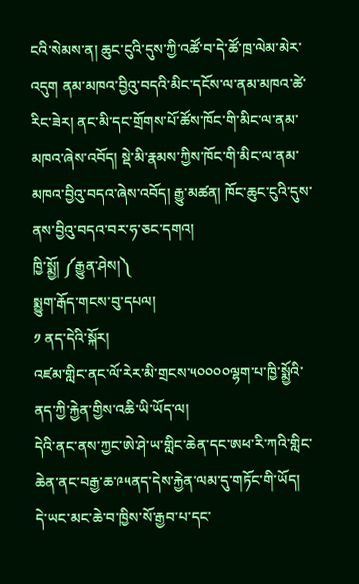ངའི་སེམས་ན། ཆུང་ངུའི་དུས་ཀྱི་འཚོ་བ་དེ་ཚོ་ཁྲ་ལེམ་མེར་འདུག ནམ་མཁའ་བྱིའུ་བདའི་མིང་དངོས་ལ་ནམ་མཁའ་ཚེ་རིང་ཟེར། ནང་མི་དང་གྲོགས་པོ་ཚོས་ཁོང་གི་མིང་ལ་ནམ་མཁའ་ཞེས་འབོད། སྡེ་མི་རྣམས་ཀྱིས་ཁོང་གི་མིང་ལ་ནམ་མཁའ་བྱིའུ་བདའ་ཞེས་འབོད། རྒྱུ་མཚན། ཁོང་ཆུང་ངུའི་དུས་ནས་བྱིའུ་བདའ་བར་ཧ་ཅང་དགའ།
ཁྱི་སྨྱོ། ༼རྒྱུན་ཤེས།༽
སྨྱུག་རྒོད་གངས་བུ་དཔལ།
༡ ནད་དེའི་སྐོར།
འཛམ་གླིང་ནང་ལོ་རེར་མི་གྲངས་༥༠༠༠༠ལྷག་པ་ཁྱི་སྨྱོའི་ནད་ཀྱི་རྐྱེན་གྱིས་འཆི་ཡི་ཡོད་ལ།
དེའི་ནང་ནས་ཀྱང་ཨེ་ཤེ་ཡ་གླིང་ཆེན་དང་ཨཕ་རི་ཀའི་གླིང་ཆེན་ནང་བརྒྱ་ཆ་༩༥ནད་དེས་རྐྱེན་ལམ་དུ་གཏོང་གི་ཡོད།
དེ་ཡང་མང་ཆེ་བ་ཁྱིས་སོ་རྒྱབ་པ་དང་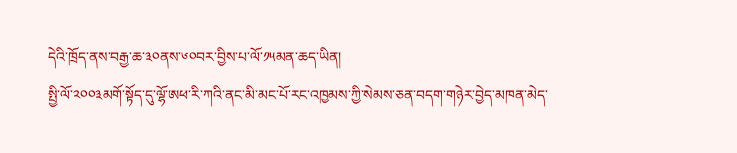དེའི་ཁྲོད་ནས་བརྒྱ་ཆ་༣༠ནས་༦༠བར་བྱིས་པ་ལོ་༡༥མན་ཆད་ཡིན།
སྤྱི་ལོ་༢༠༠༣མགོ་སྟོད་དུ་ལྷོ་ཨཕ་རི་ཀའི་ནང་མི་མང་པོ་རང་འཁྱམས་ཀྱི་སེམས་ཅན་བདག་གཉེར་བྱེད་མཁན་མེད་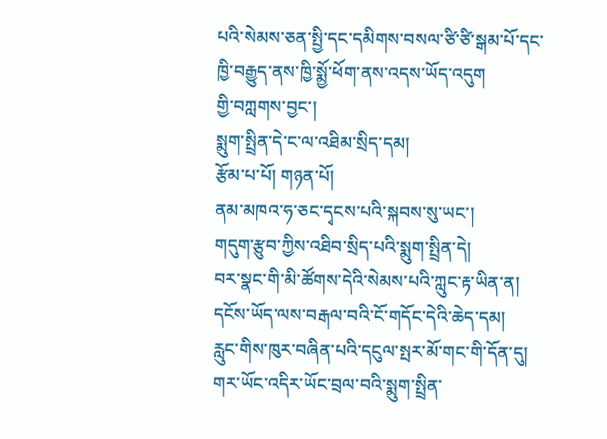པའི་སེམས་ཅན་སྤྱི་དང་དམིགས་བསལ་ཙི་ཙི་སྒམ་པོ་དང་ཁྱི་བརྒྱུད་ནས་ཁྱི་སྨྱོ་ཕོག་ནས་འདས་ཡོད་འདུག
གྱི་བཀླགས་བྱང་།
སྨུག་སྤྲིན་དེ་ང་ལ་འཐིམ་སྲིད་དམ།
རྩོམ་པ་པོ། གཉན་པོ།
ནམ་མཁའ་ཧ་ཅང་དྭངས་པའི་སྐབས་སུ་ཡང་།
གདུག་རྩུབ་ཀྱིས་འཐིབ་སྲིད་པའི་སྨུག་སྤྲིན་དེ།
བར་སྣང་གི་མི་ཚོགས་དེའི་སེམས་པའི་ཀླུང་རྟ་ཡིན་ན།
དངོས་ཡོད་ལས་བརྒལ་བའི་ངོ་གདོང་དེའི་ཆེད་དམ།
རླུང་གིས་ཁུར་བཞིན་པའི་དངུལ་སྤར་མོ་གང་གི་དོན་དུ།
གར་ཡོང་འདིར་ཡོང་བྲལ་བའི་སྨུག་སྤྲིན་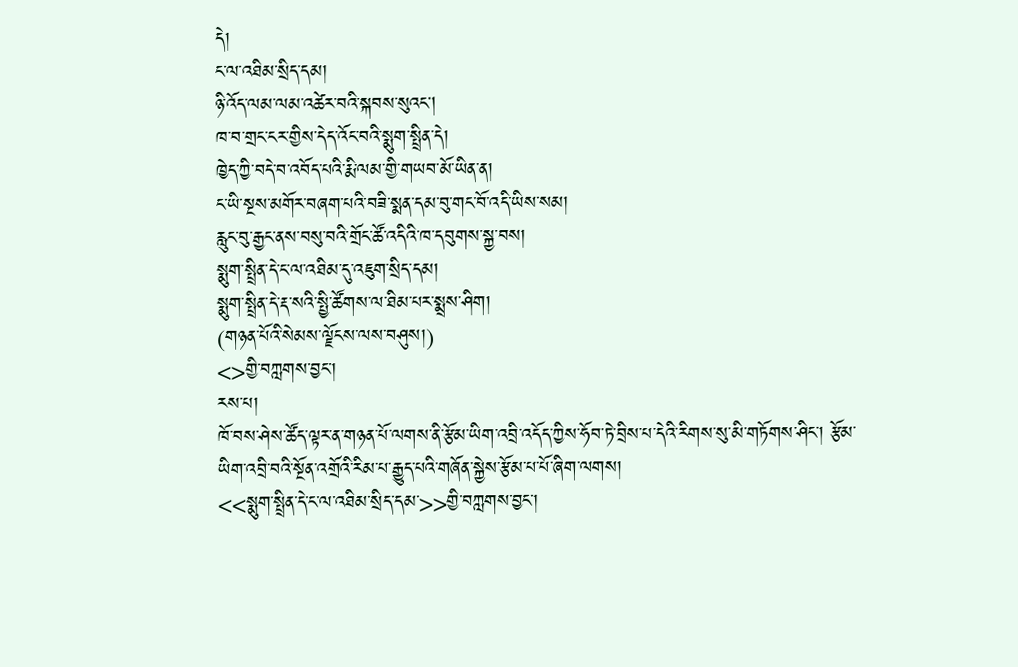དེ།
ང་ལ་འཐིམ་སྲིད་དམ།
ཉི་འོད་ལམ་ལམ་འཚེར་བའི་སྐབས་སུའང།
ཁ་བ་གྲང་ངར་གྱིས་དེད་འོང་བའི་སྨུག་སྤྲིན་དེ།
ཁྱེད་ཀྱི་བདེ་བ་འབོད་པའི་རྨི་ལམ་གྱི་གཡབ་མོ་ཡིན་ན།
ང་ཡི་སྔས་མགོར་བཞག་པའི་བཟི་སྨན་དམ་བུ་གང་བོ་འདི་ཡིས་སམ།
རླུང་བུ་རྒྱང་ནས་བསུ་བའི་གྲོང་ཚོ་འདིའི་ཁ་དབུགས་སྐྱ་བས།
སྨུག་སྤྲིན་དེ་ང་ལ་འཐིམ་དུ་འཇུག་སྲིད་དམ།
སྨུག་སྤྲིན་དེ་རྡ་སའི་སྤྱི་ཚོགས་ལ་ཐིམ་པར་སྨྲས་ཤིག།
(གཉན་པོའི་སེམས་ལྗོངས་ལས་བཤུས།)
<>གྱི་བཀླགས་བྱང་།
རས་པ།
ཁོ་བས་ཤེས་ཚོད་ལྟར་ན་གཉན་པོ་ལགས་ནི་རྩོམ་ཡིག་འབྲི་འདོད་ཀྱིས་ཧོབ་ཏེ་བྲིས་པ་དེའི་རིགས་སུ་མི་གཏོགས་ཤིང་། རྩོམ་ཡིག་འབྲི་བའི་སྔོན་འགྲོའི་རིམ་པ་རྒྱུད་པའི་གཞོན་སྐྱེས་རྩོམ་པ་པོ་ཞིག་ལགས།
<<སྨུག་སྤྲིན་དེ་ང་ལ་འཐིམ་སྲིད་དམ་>>གྱི་བཀླགས་བྱང་།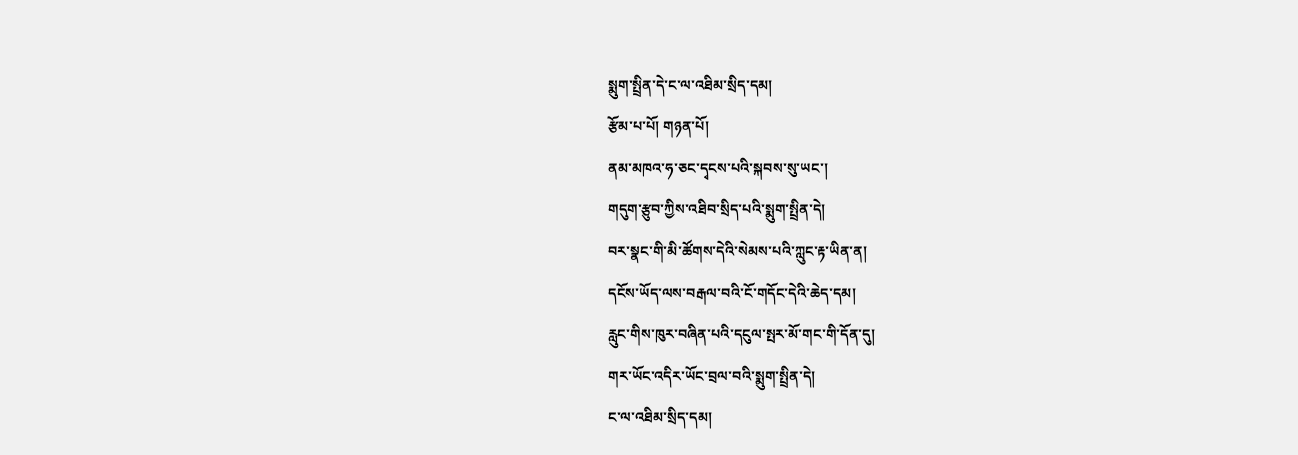སྨུག་སྤྲིན་དེ་ང་ལ་འཐིམ་སྲིད་དམ།
རྩོམ་པ་པོ། གཉན་པོ།
ནམ་མཁའ་ཧ་ཅང་དྭངས་པའི་སྐབས་སུ་ཡང་།
གདུག་རྩུབ་ཀྱིས་འཐིབ་སྲིད་པའི་སྨུག་སྤྲིན་དེ།
བར་སྣང་གི་མི་ཚོགས་དེའི་སེམས་པའི་ཀླུང་རྟ་ཡིན་ན།
དངོས་ཡོད་ལས་བརྒལ་བའི་ངོ་གདོང་དེའི་ཆེད་དམ།
རླུང་གིས་ཁུར་བཞིན་པའི་དངུལ་སྤར་མོ་གང་གི་དོན་དུ།
གར་ཡོང་འདིར་ཡོང་བྲལ་བའི་སྨུག་སྤྲིན་དེ།
ང་ལ་འཐིམ་སྲིད་དམ།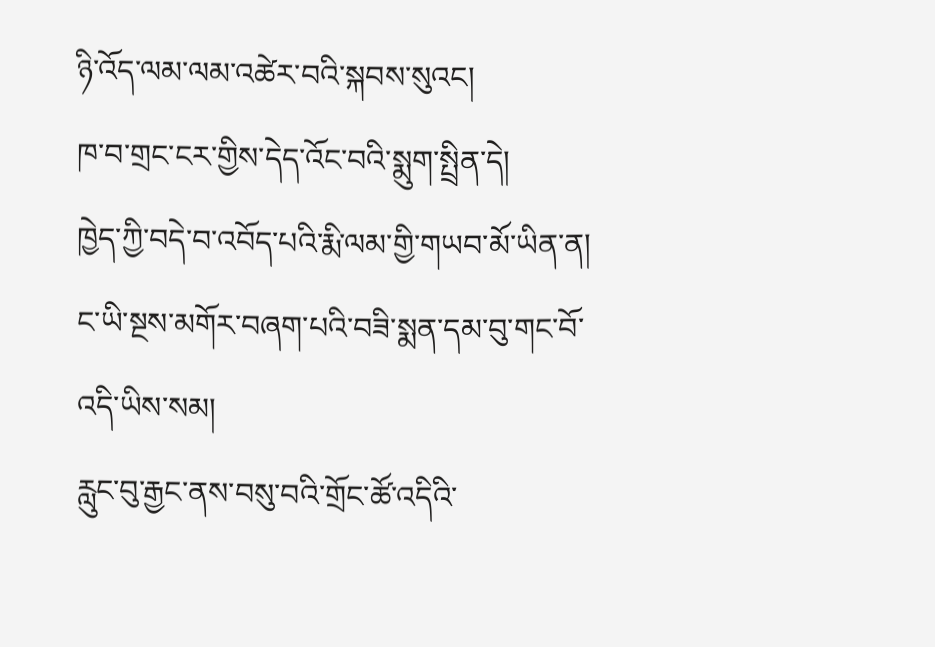ཉི་འོད་ལམ་ལམ་འཚེར་བའི་སྐབས་སུའང།
ཁ་བ་གྲང་ངར་གྱིས་དེད་འོང་བའི་སྨུག་སྤྲིན་དེ།
ཁྱེད་ཀྱི་བདེ་བ་འབོད་པའི་རྨི་ལམ་གྱི་གཡབ་མོ་ཡིན་ན།
ང་ཡི་སྔས་མགོར་བཞག་པའི་བཟི་སྨན་དམ་བུ་གང་བོ་འདི་ཡིས་སམ།
རླུང་བུ་རྒྱང་ནས་བསུ་བའི་གྲོང་ཚོ་འདིའི་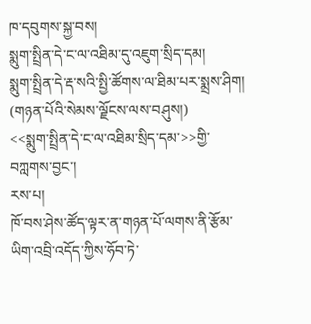ཁ་དབུགས་སྐྱ་བས།
སྨུག་སྤྲིན་དེ་ང་ལ་འཐིམ་དུ་འཇུག་སྲིད་དམ།
སྨུག་སྤྲིན་དེ་རྡ་སའི་སྤྱི་ཚོགས་ལ་ཐིམ་པར་སྨྲས་ཤིག།
(གཉན་པོའི་སེམས་ལྗོངས་ལས་བཤུས།)
<<སྨུག་སྤྲིན་དེ་ང་ལ་འཐིམ་སྲིད་དམ་>>གྱི་བཀླགས་བྱང་།
རས་པ།
ཁོ་བས་ཤེས་ཚོད་ལྟར་ན་གཉན་པོ་ལགས་ནི་རྩོམ་ཡིག་འབྲི་འདོད་ཀྱིས་ཧོབ་ཏེ་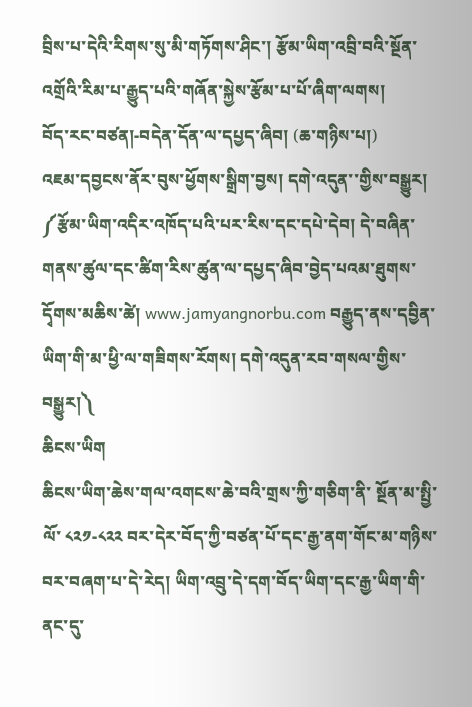བྲིས་པ་དེའི་རིགས་སུ་མི་གཏོགས་ཤིང་། རྩོམ་ཡིག་འབྲི་བའི་སྔོན་འགྲོའི་རིམ་པ་རྒྱུད་པའི་གཞོན་སྐྱེས་རྩོམ་པ་པོ་ཞིག་ལགས།
བོད་རང་བཙན།-བདེན་དོན་ལ་དཔྱད་ཞིབ། (ཆ་གཉིས་པ།)
འཇམ་དབྱངས་ནོར་བུས་ཕྱོགས་སྒྲིག་བྱས། དགེ་འདུན་་གྱིས་བསྒྱུར།
༼རྩོམ་ཡིག་འདིར་འཁོད་པའི་པར་རིས་དང་དཔེ་དེབ། དེ་བཞིན་གནས་ཚུལ་དང་ཚིག་རིས་ཚུན་ལ་དཔྱད་ཞིབ་བྱེད་པའམ་ཐུགས་དྭོགས་མཆིས་ཚེ། www.jamyangnorbu.com བརྒྱུད་ནས་དབྱིན་ཡིག་གི་མ་ཕྱི་ལ་གཟིགས་རོགས། དགེ་འདུན་རབ་གསལ་གྱིས་བསྒྱུར།༽
ཆིངས་ཡིག
ཆིངས་ཡིག་ཆེས་གལ་འགངས་ཆེ་བའི་གྲས་ཀྱི་གཅིག་ནི་ སྔོན་མ་སྤྱི་ལོ་ ༨༢༡-༨༢༢ བར་དེར་བོད་ཀྱི་བཙན་པོ་དང་རྒྱ་ནག་གོང་མ་གཉིས་བར་བཞག་པ་དེ་རེད། ཡིག་འབྲུ་དེ་དག་བོད་ཡིག་དང་རྒྱ་ཡིག་གི་ནང་དུ་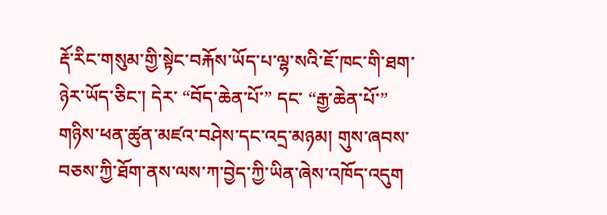རྡོ་རིང་གསུམ་གྱི་སྟེང་བརྐོས་ཡོད་པ་ལྷ་སའི་ཇོ་ཁང་གི་ཐག་ཉེར་ཡོད་ཅིང་། དེར་ “བོད་ཆེན་པོ་” དང་ “རྒྱ་ཆེན་པོ་” གཉིས་ཕན་ཚུན་མཛའ་བཤེས་དང་འདྲ་མཉམ། གུས་ཞབས་བཅས་ཀྱི་ཐོག་ནས་ལས་ཀ་བྱེད་ཀྱི་ཡིན་ཞེས་འཁོད་འདུག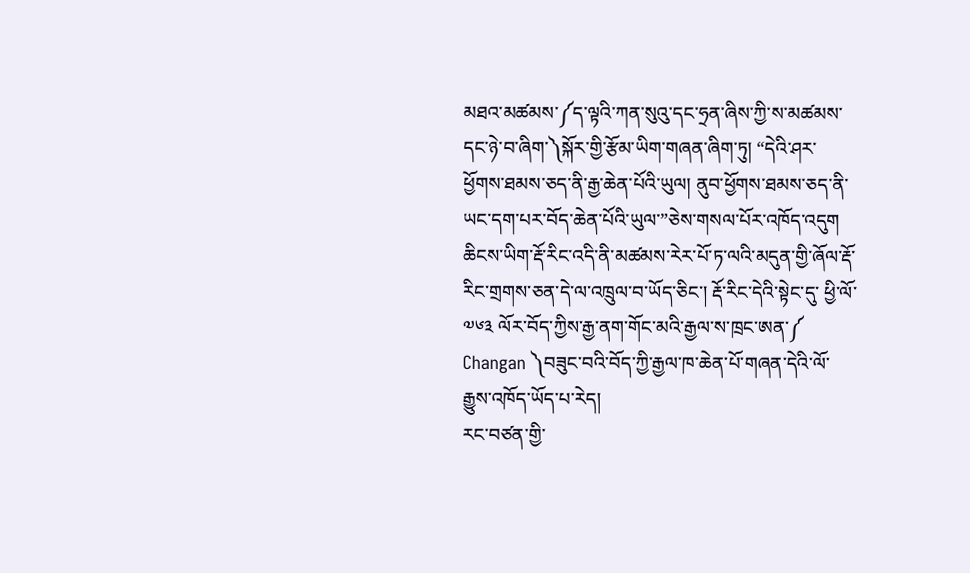མཐའ་མཚམས་༼ད་ལྟའི་ཀན་སུའུ་དང་ཧྲན་ཞིས་ཀྱི་ས་མཚམས་དང་ཉེ་བ་ཞིག་༽སྐོར་གྱི་རྩོམ་ཡིག་གཞན་ཞིག་ཏུ། “དེའི་ཤར་ཕྱོགས་ཐམས་ཅད་ནི་རྒྱ་ཆེན་པོའི་ཡུལ། ནུབ་ཕྱོགས་ཐམས་ཅད་ནི་ཡང་དག་པར་བོད་ཆེན་པོའི་ཡུལ་”ཅེས་གསལ་པོར་འཁོད་འདུག
ཆིངས་ཡིག་རྡོ་རིང་འདི་ནི་མཚམས་རེར་པོ་ཏ་ལའི་མདུན་གྱི་ཞོལ་རྡོ་རིང་གྲགས་ཅན་དེ་ལ་འཁྲུལ་བ་ཡོད་ཅིང་། རྡོ་རིང་དེའི་སྟེང་དུ་ ཕྱི་ལོ་ ༧༦༣ ལོར་བོད་ཀྱིས་རྒྱ་ནག་གོང་མའི་རྒྱལ་ས་ཁྲང་ཨན་༼ Changan ༽བཟུང་བའི་བོད་ཀྱི་རྒྱལ་ཁ་ཆེན་པོ་གཞན་དེའི་ལོ་རྒྱུས་འཁོད་ཡོད་པ་རེད།
རང་བཙན་གྱི་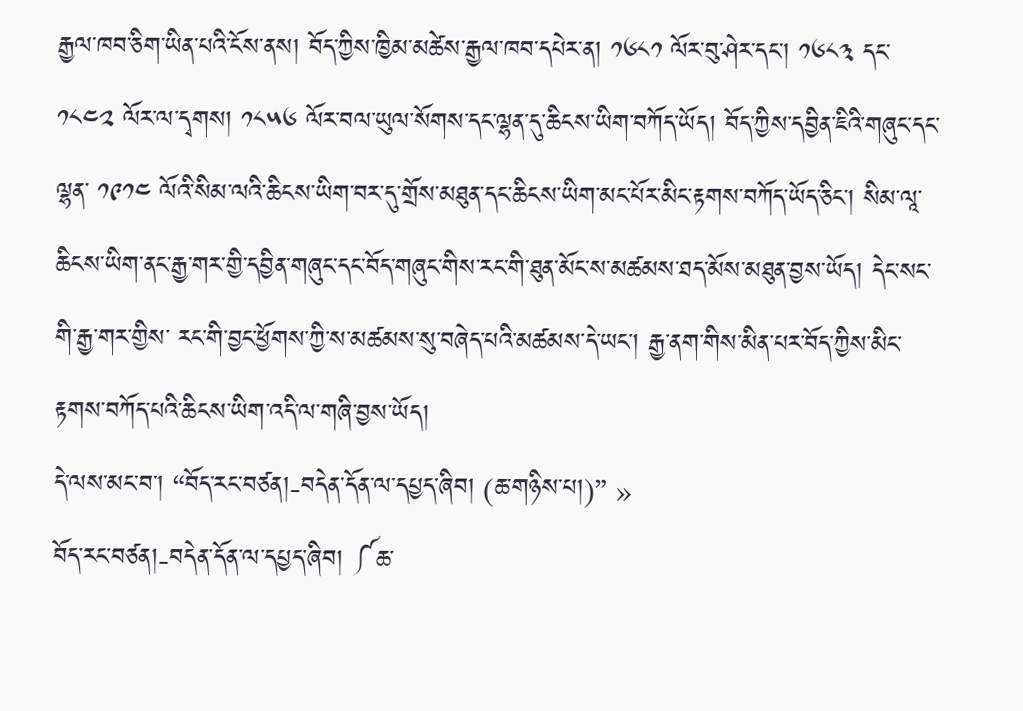རྒྱལ་ཁབ་ཅིག་ཡིན་པའི་ངོས་ནས། བོད་ཀྱིས་ཁྱིམ་མཚེས་རྒྱལ་ཁབ་དཔེར་ན། ༡༦༨༡ ལོར་བུ་ཤེར་དང་། ༡༦༨༣ དང་༡༨༤༢ ལོར་ལ་དྭགས། ༡༨༥༦ ལོར་བལ་ཡུལ་སོགས་དང་ལྷན་དུ་ཆིངས་ཡིག་བཀོད་ཡོད། བོད་ཀྱིས་དབྱིན་ཇིའི་གཞུང་དང་ལྷན་ ༡༩༡༤ ལོའི་སིམ་ལའི་ཆིངས་ཡིག་བར་དུ་གྲོས་མཐུན་དང་ཆིངས་ཡིག་མང་པོར་མིང་རྟགས་བཀོད་ཡོད་ཅིང་། སིམ་ལཱ་ཆིངས་ཡིག་ནང་རྒྱ་གར་གྱི་དབྱིན་གཞུང་དང་བོད་གཞུང་གིས་རང་གི་ཐུན་མོང་ས་མཚམས་ཐད་མོས་མཐུན་བྱས་ཡོད། དེང་སང་གི་རྒྱ་གར་གྱིས་ རང་གི་བྱང་ཕྱོགས་ཀྱི་ས་མཚམས་སུ་བཞེད་པའི་མཚམས་དེ་ཡང་། རྒྱ་ནག་གིས་མིན་པར་བོད་ཀྱིས་མིང་རྟགས་བཀོད་པའི་ཆིངས་ཡིག་འདི་ལ་གཞི་བྱས་ཡོད།
དེ་ལས་མང་བ་། “བོད་རང་བཙན།-བདེན་དོན་ལ་དཔྱད་ཞིབ། (ཆ་གཉིས་པ།)” »
བོད་རང་བཙན།-བདེན་དོན་ལ་དཔྱད་ཞིབ། ༼ཆ་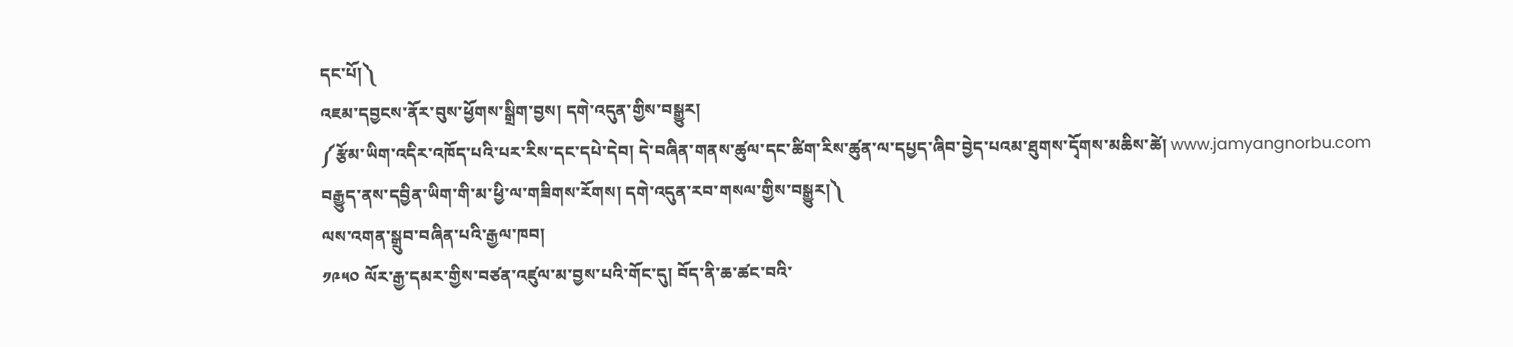དང་པོ།༽
འཇམ་དབྱངས་ནོར་བུས་ཕྱོགས་སྒྲིག་བྱས། དགེ་འདུན་གྱིས་བསྒྱུར།
༼རྩོམ་ཡིག་འདིར་འཁོད་པའི་པར་རིས་དང་དཔེ་དེབ། དེ་བཞིན་གནས་ཚུལ་དང་ཚིག་རིས་ཚུན་ལ་དཔྱད་ཞིབ་བྱེད་པའམ་ཐུགས་དྭོགས་མཆིས་ཚེ། www.jamyangnorbu.com བརྒྱུད་ནས་དབྱིན་ཡིག་གི་མ་ཕྱི་ལ་གཟིགས་རོགས། དགེ་འདུན་རབ་གསལ་གྱིས་བསྒྱུར།༽
ལས་འགན་སྒྲུབ་བཞིན་པའི་རྒྱལ་ཁབ།
༡༩༥༠ ལོར་རྒྱ་དམར་གྱིས་བཙན་འཛུལ་མ་བྱས་པའི་གོང་དུ། བོད་ནི་ཆ་ཚང་བའི་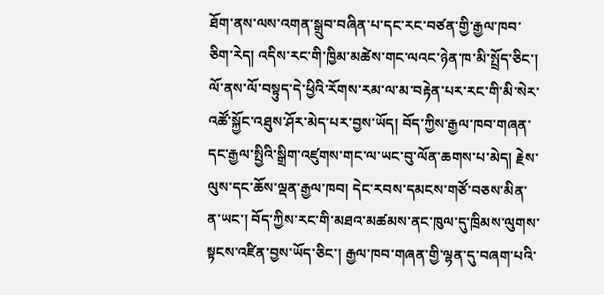ཐོག་ནས་ལས་འགན་སྒྲུབ་བཞིན་པ་དང་རང་བཙན་གྱི་རྒྱལ་ཁབ་ཅིག་རེད། འདིས་རང་གི་ཁྱིམ་མཚེས་གང་ལའང་ཉེན་ཁ་མི་སྤྲོད་ཅིང་། ལོ་ནས་ལོ་བསྟུད་དེ་ཕྱིའི་རོགས་རམ་ལ་མ་བརྟེན་པར་རང་གི་མི་སེར་འཚོ་སྐྱོང་འཐུས་ཤོར་མེད་པར་བྱས་ཡོད། བོད་ཀྱིས་རྒྱལ་ཁབ་གཞན་དང་རྒྱལ་སྤྱིའི་སྒྲིག་འཛུགས་གང་ལ་ཡང་བུ་ལོན་ཆགས་པ་མེད། རྗེས་ལུས་དང་ཆོས་ལྡན་རྒྱལ་ཁབ། དེང་རབས་དམངས་གཙོ་བཅས་མིན་ན་ཡང་། བོད་ཀྱིས་རང་གི་མཐའ་མཚམས་ནང་ཁུལ་དུ་ཁྲིམས་ལུགས་སྟངས་འཛིན་བྱས་ཡོད་ཅིང་། རྒྱལ་ཁབ་གཞན་གྱི་ལྷན་དུ་བཞག་པའི་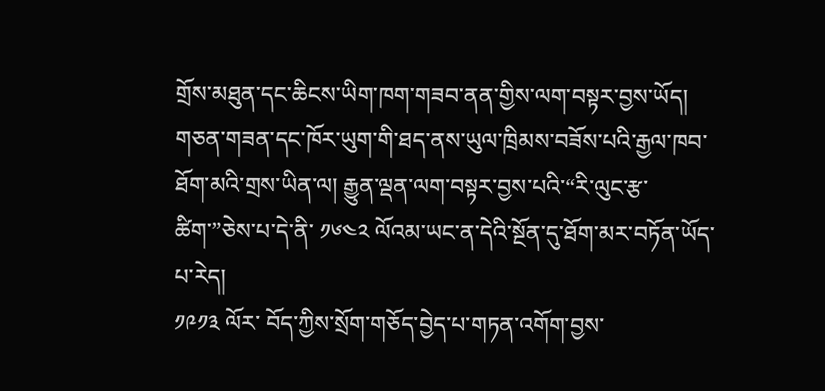གྲོས་མཐུན་དང་ཆིངས་ཡིག་ཁག་གཟབ་ནན་གྱིས་ལག་བསྟར་བྱས་ཡོད། གཅན་གཟན་དང་ཁོར་ཡུག་གི་ཐད་ནས་ཡུལ་ཁྲིམས་བཟོས་པའི་རྒྱལ་ཁབ་ཐོག་མའི་གྲས་ཡིན་ལ། རྒྱུན་ལྡན་ལག་བསྟར་བྱས་པའི་“རི་ལུང་རྩ་ཚིག་”ཅེས་པ་དེ་ནི་ ༡༦༤༢ ལོའམ་ཡང་ན་དེའི་སྔོན་དུ་ཐོག་མར་བཏོན་ཡོད་པ་རེད།
༡༩༡༣ ལོར་ བོད་ཀྱིས་སྲོག་གཅོད་བྱེད་པ་གཏན་འགོག་བྱས་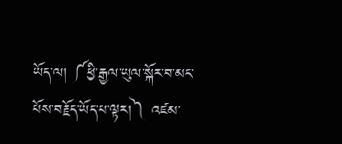ཡོད་ལ། ༼ཕྱི་རྒྱལ་ཡུལ་སྐོར་བ་མང་པོས་བརྗོད་ཡོད་པ་ལྟར།༽ འཛམ་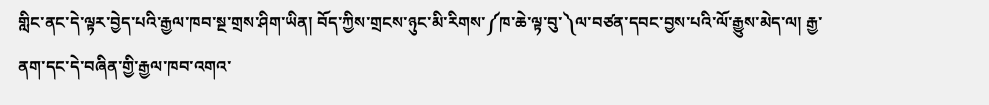གླིང་ནང་དེ་ལྟར་བྱེད་པའི་རྒྱལ་ཁབ་སྔ་གྲས་ཤིག་ཡིན། བོད་ཀྱིས་གྲངས་ཉུང་མི་རིགས་༼ཁ་ཆེ་ལྟ་བུ་༽ལ་བཙན་དབང་བྱས་པའི་ལོ་རྒྱུས་མེད་ལ། རྒྱ་ནག་དང་དེ་བཞིན་གྱི་རྒྱལ་ཁབ་འགའ་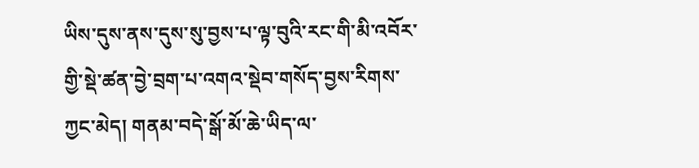ཡིས་དུས་ནས་དུས་སུ་བྱས་པ་ལྟ་བུའི་རང་གི་མི་འབོར་གྱི་སྡེ་ཚན་བྱེ་བྲག་པ་འགའ་སྡེབ་གསོད་བྱས་རིགས་ཀྱང་མེད། གནམ་བདེ་སྒོ་མོ་ཆེ་ཡིད་ལ་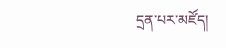དྲན་པར་མཛོད།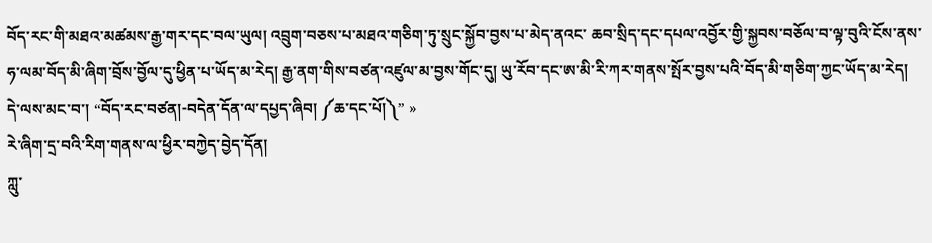བོད་རང་གི་མཐའ་མཚམས་རྒྱ་གར་དང་བལ་ཡུལ། འབྲུག་བཅས་པ་མཐའ་གཅིག་ཏུ་སྲུང་སྐྱོབ་བྱས་པ་མེད་ནའང་ ཆབ་སྲིད་དང་དཔལ་འབྱོར་གྱི་སྐྱབས་བཅོལ་བ་ལྟ་བུའི་ངོས་ནས་ ཧ་ལམ་བོད་མི་ཞིག་བྲོས་བྱོལ་དུ་ཕྱིན་པ་ཡོད་མ་རེད། རྒྱ་ནག་གིས་བཙན་འཛུལ་མ་བྱས་གོང་དུ། ཡུ་རོབ་དང་ཨ་མི་རི་ཀར་གནས་སྤོར་བྱས་པའི་བོད་མི་གཅིག་ཀྱང་ཡོད་མ་རེད།
དེ་ལས་མང་བ་། “བོད་རང་བཙན།-བདེན་དོན་ལ་དཔྱད་ཞིབ། ༼ཆ་དང་པོ།༽” »
རེ་ཞིག་དྲ་བའི་རིག་གནས་ལ་ཕྱིར་བཀྱེད་བྱེད་དོན།
ཀླུ་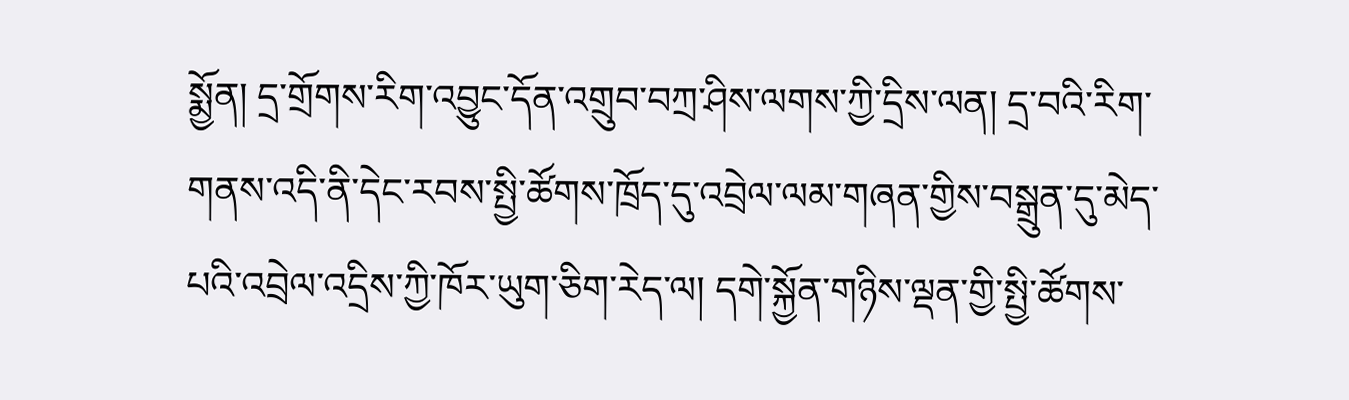སྨྱོན། དྲ་གྲོགས་རིག་འབྱུང་དོན་འགྲུབ་བཀྲ་ཤིས་ལགས་ཀྱི་དྲིས་ལན། དྲ་བའི་རིག་གནས་འདི་ནི་དེང་རབས་སྤྱི་ཚོགས་ཁྲོད་དུ་འབྲེལ་ལམ་གཞན་གྱིས་བསྒྲུན་དུ་མེད་པའི་འབྲེལ་འདྲིས་ཀྱི་ཁོར་ཡུག་ཅིག་རེད་ལ། དགེ་སྐྱོན་གཉིས་ལྡན་གྱི་སྤྱི་ཚོགས་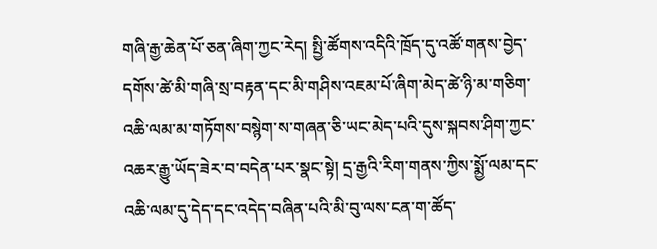གཞི་རྒྱ་ཆེན་པོ་ཅན་ཞིག་ཀྱང་རེད། སྤྱི་ཚོགས་འདིའི་ཁྲོད་དུ་འཚོ་གནས་བྱེད་དགོས་ཚེ་མི་གཞི་སྲ་བརྟན་དང་མི་གཤིས་འཇམ་པོ་ཞིག་མེད་ཚེ་ཉི་མ་གཅིག་འཆི་ལམ་མ་གཏོགས་བསྙེག་ས་གཞན་ཅི་ཡང་མེད་པའི་དུས་སྐབས་ཤིག་ཀྱང་འཆར་རྒྱུ་ཡོད་ཟེར་བ་བདེན་པར་སྣང་སྟེ། དྲ་རྒྱའི་རིག་གནས་ཀྱིས་སྨྱོ་ལམ་དང་འཆི་ལམ་དུ་དེད་དང་འདེད་བཞིན་པའི་མི་བུ་ལས་ངན་ག་ཚོད་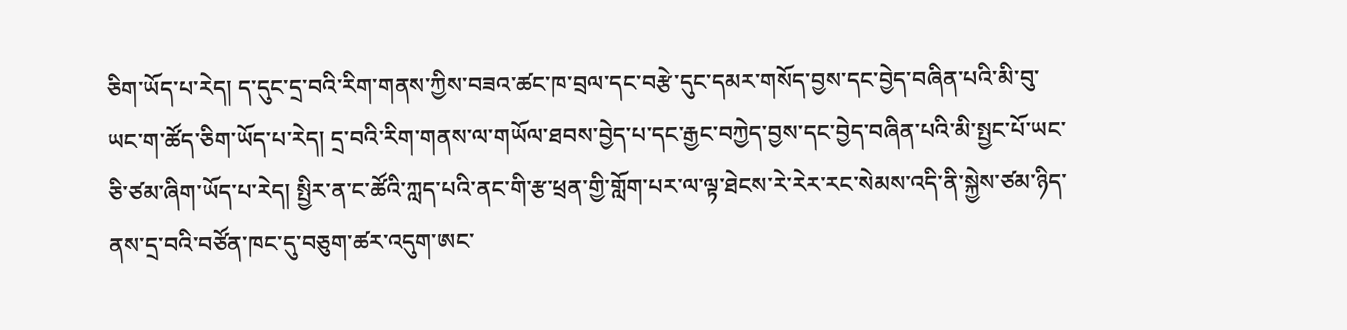ཅིག་ཡོད་པ་རེད། ད་དུང་དྲ་བའི་རིག་གནས་ཀྱིས་བཟའ་ཚང་ཁ་བྲལ་དང་བརྩེ་དུང་དམར་གསོད་བྱས་དང་བྱེད་བཞིན་པའི་མི་བུ་ཡང་ག་ཚོད་ཅིག་ཡོད་པ་རེད། དྲ་བའི་རིག་གནས་ལ་གཡོལ་ཐབས་བྱེད་པ་དང་རྒྱང་བཀྱེད་བྱས་དང་བྱེད་བཞིན་པའི་མི་སྤྱང་པོ་ཡང་ཅི་ཙམ་ཞིག་ཡོད་པ་རེད། སྤྱིར་ན་ང་ཚོའི་ཀླད་པའི་ནང་གི་རྩ་ཕྲན་གྱི་གློག་པར་ལ་ལྟ་ཐེངས་རེ་རེར་རང་སེམས་འདི་ནི་སྐྱེས་ཙམ་ཉིད་ནས་དྲ་བའི་བཙོན་ཁང་དུ་བཅུག་ཚར་འདུག་ཨང་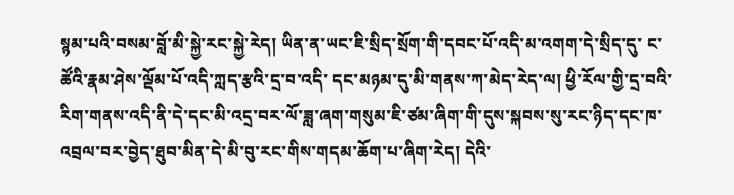སྙམ་པའི་བསམ་བློ་མི་སྐྱེ་རང་སྐྱེ་རེད། ཡིན་ན་ཡང་ཇི་སྲིད་སྲོག་གི་དབང་པོ་འདི་མ་འགག་དེ་སྲིད་དུ་ ང་ཚོའི་རྣམ་ཤེས་ལྡོམ་པོ་འདི་ཀླད་རྩའི་དྲ་བ་འདི་ དང་མཉམ་དུ་མི་གནས་ཀ་མེད་རེད་ལ། ཕྱི་རོལ་གྱི་དྲ་བའི་རིག་གནས་འདི་ནི་དེ་དང་མི་འདྲ་བར་ལོ་ཟླ་ཞག་གསུམ་ཇི་ཙམ་ཞིག་གི་དུས་སྐབས་སུ་རང་ཉིད་དང་ཁ་འབྲལ་བར་བྱེད་ཐུབ་མིན་དེ་མི་བུ་རང་གིས་གདམ་ཆོག་པ་ཞིག་རེད། དེའི་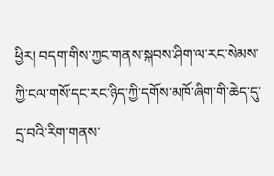ཕྱིར། བདག་གིས་ཀྱང་གནས་སྐབས་ཤིག་ལ་རང་སེམས་ཀྱི་ངལ་གསོ་དང་རང་ཉིད་ཀྱི་དགོས་མཁོ་ཞིག་གི་ཆེད་དུ་དྲ་བའི་རིག་གནས་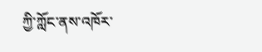ཀྱི་ཀློང་ནས་འཁོར་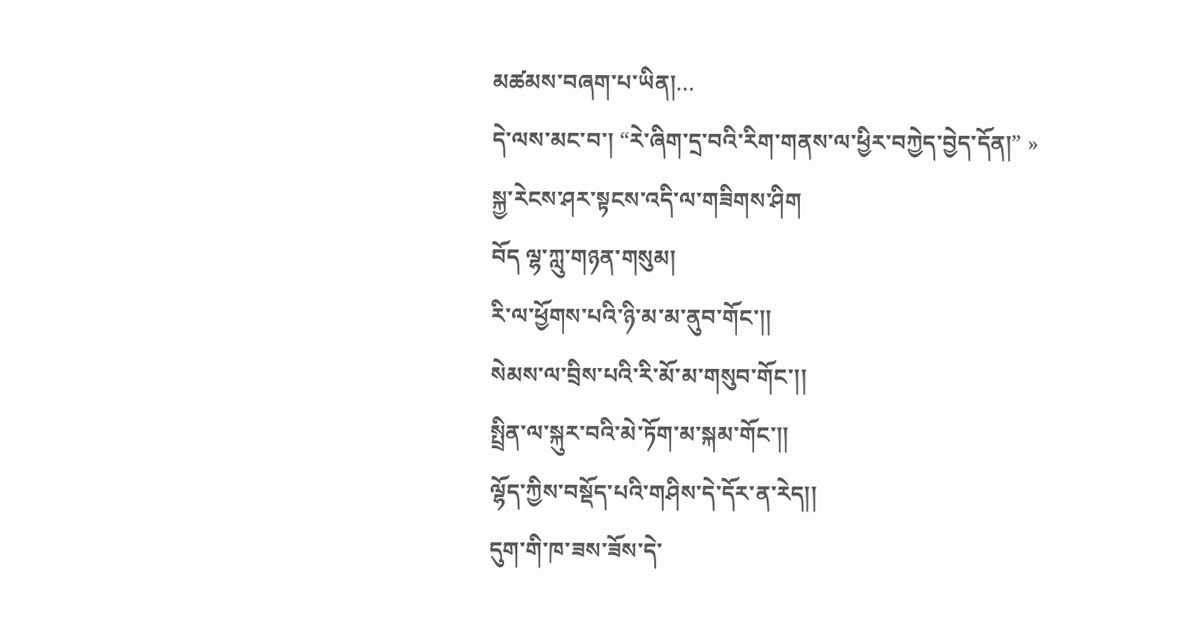མཚམས་བཞག་པ་ཡིན།…
དེ་ལས་མང་བ་། “རེ་ཞིག་དྲ་བའི་རིག་གནས་ལ་ཕྱིར་བཀྱེད་བྱེད་དོན།” »
སྐྱ་རེངས་ཤར་སྟངས་འདི་ལ་གཟིགས་ཤིག
བོད ལྷ་ཀླུ་གཉན་གསུམ།
རི་ལ་ཕྱོགས་པའི་ཉི་མ་མ་ནུབ་གོང་།།
སེམས་ལ་བྲིས་པའི་རི་མོ་མ་གསུབ་གོང་།།
སྤྲིན་ལ་སྐུར་བའི་མེ་ཏོག་མ་སྐམ་གོང་།།
ལྷོད་ཀྱིས་བསྡོད་པའི་གཤིས་དེ་དོར་ན་རེད།།
དུག་གི་ཁ་ཟས་ཟོས་དེ་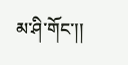མ་ཤི་གོང་།།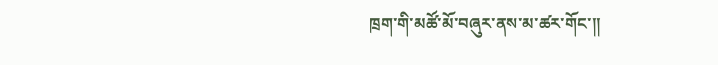ཁྲག་གི་མཚོ་མོ་བཞུར་ནས་མ་ཚར་གོང་།།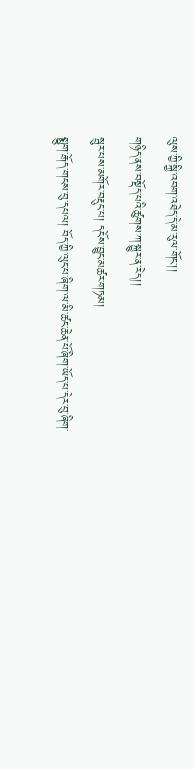ལུས་ཀྱི་སྐྱི་འབག་འཐེད་དེ་མ་རུལ་གོང་།།
གཉིད་ནས་བསྡོད་པའི་ཚུགས་ཀ་སྐྱུར་ན་རེད།།
སྦུར་པས་མགོར་བརྡུང་པ། དངོས་བྱུང་མཚར་གཏམ།
སྨྱུག་རྒོད་གངས་བུ་དཔལ། བོད་ཀྱི་ལུང་པ་ཞིག་ལ་མི་ཚང་ཆེན་པོ་ཞིག་ཡོད་པ་དེར་བུ་ཞིག་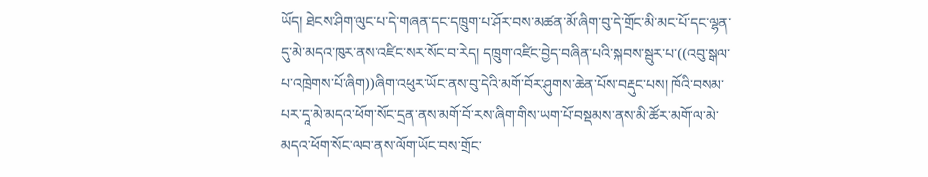ཡོད། ཐེངས་ཤིག་ལུང་པ་དེ་གཞན་དང་དཁྲུག་པ་ཤོར་བས་མཚན་མོ་ཞིག་བུ་དེ་གྲོང་མི་མང་པོ་དང་ལྷན་དུ་མེ་མདའ་ཁུར་ནས་འཛིང་སར་སོང་བ་རེད། དཁྲུག་འཛིང་བྱེད་བཞིན་པའི་སྐབས་སྦུར་པ་((འབུ་སྒལ་པ་འཁྲེགས་པོ་ཞིག))ཞིག་འཕུར་ཡོང་ནས་བུ་དེའི་མགོ་བོར་ཤུགས་ཆེན་པོས་བརྡུང་པས། ཁོའི་བསམ་པར་དཱ་མེ་མདའ་ཕོག་སོང་དྲན་ནས་མགོ་བོ་རས་ཞིག་གིས་ཡག་པོ་བསྡམས་ནས་མི་ཚོར་མགོ་ལ་མེ་མདའ་ཕོག་སོང་ལབ་ནས་ལོག་ཡོང་བས་གྲོང་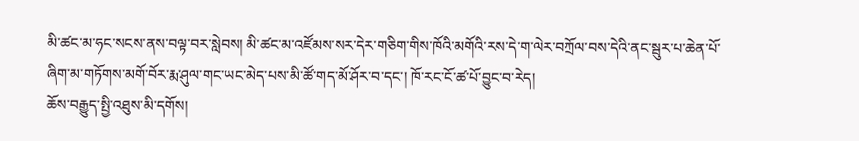མི་ཚང་མ་ཧང་སངས་ནས་བལྟ་བར་སླེབས། མི་ཚང་མ་འཛོམས་སར་དེར་གཅིག་གིས་ཁོའི་མགོའི་རས་དེ་ག་ལེར་བཀྲོལ་བས་དེའི་ནང་སྦུར་པ་ཆེན་པོ་ཞིག་མ་གཏོགས་མགོ་བོར་རྨ་ཤུལ་གང་ཡང་མེད་པས་མི་ཚོ་གད་མོ་ཤོར་བ་དང་། ཁོ་རང་ངོ་ཚ་པོ་བྱུང་བ་རེད།
ཆོས་བརྒྱུད་སྤྱི་འཐུས་མི་དགོས།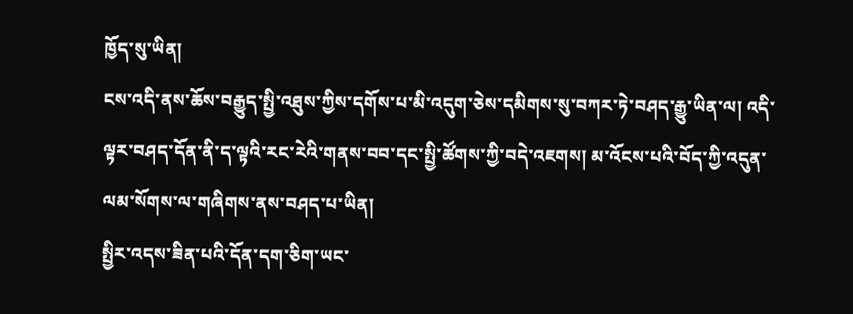ཁྱོད་སུ་ཡིན།
ངས་འདི་ནས་ཆོས་བརྒྱུད་སྤྱི་འཐུས་ཀྱིས་དགོས་པ་མི་འདུག་ཅེས་དམིགས་སུ་བཀར་ཏེ་བཤད་རྒྱུ་ཡིན་ལ། འདི་ལྟར་བཤད་དོན་ནི་ད་ལྟའི་རང་རེའི་གནས་བབ་དང་སྤྱི་ཚོགས་ཀྱི་བདེ་འཇགས། མ་འོངས་པའི་བོད་ཀྱི་འདུན་ལམ་སོགས་ལ་གཞིགས་ནས་བཤད་པ་ཡིན།
སྤྱིར་འདས་ཟིན་པའི་དོན་དག་ཅིག་ཡང་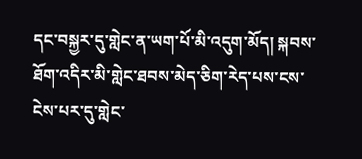དང་བསྐྱར་དུ་གླེང་ན་ཡག་པོ་མི་འདུག་མོད། སྐབས་ཐོག་འདིར་མི་གླེང་ཐབས་མེད་ཅིག་རེད་པས་ངས་ངེས་པར་དུ་གླེང་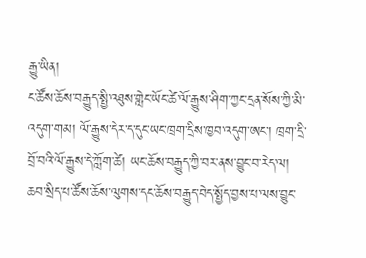རྒྱུ་ཡིན།
ང་ཚོས་ཆོས་བརྒྱུད་སྤྱི་འཐུས་གླེང་ཡོང་ཚེ་ལོ་རྒྱུས་ཤིག་ཀྱང་དྲན་སོས་ཀྱི་མི་འདུག་གམ། ལོ་རྒྱུས་དེར་ད་དུང་ཡང་ཁྲག་དྲིས་ཁྱབ་འདུག་ཨང་། ཁྲག་དྲི་བྲོ་བའི་ལོ་རྒྱུས་དེ་ཀློག་ཚེ། ཡང་ཆོས་བརྒྱུད་ཀྱི་བར་ནས་བྱུང་བ་རེད་ལ། ཆབ་སྲིད་པ་ཚོས་ཆོས་ལུགས་དང་ཆོས་བརྒྱུད་བེད་སྤྱོད་བྱས་པ་ལས་བྱུང་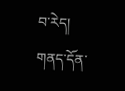བ་རེད། གནད་དོན་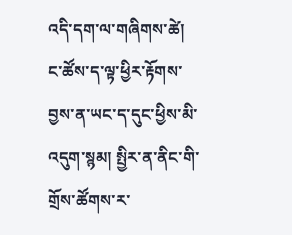འདི་དག་ལ་གཞིགས་ཚེ། ང་ཚོས་ད་ལྟ་ཕྱིར་རྟོགས་བྱས་ན་ཡང་ད་དུང་ཕྱིས་མི་འདུག་སྙམ། སྤྱིར་ན་ནིང་གི་གྲོས་ཚོགས་ར་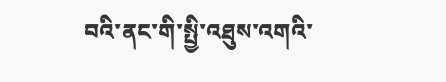བའི་ནང་གི་སྤྱི་འཐུས་འགའི་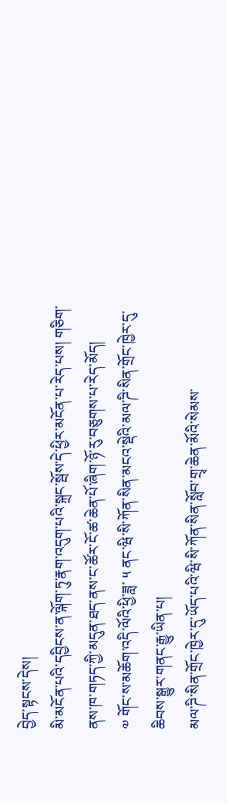བྱེད་སྟངས་དེས།
མི་མངོན་པའི་དབྱིངས་ན་ལྐོག་ཏུ་རྣག་འདུག་པའི་སྐྲང་སྦོས་དེ་ཕྱིར་མངོན་པ་རེད་པས། གཅིག་ནས་ཁ་གཏད་ཀྱི་མདུན་ཐད་ནས་ང་ཚོར་ངོ་ཚ་ཆེན་པོ་ཞིག་ཉོ་རུ་བཅུགས་པ་རེད་མོད།
༧ གོང་ས་མཆོག་འདི་ལོའི་ཕྱི་ཟླ་ ༥ ནང་ཝི་སི་ཀོན་སིན་མངའ་སྡེའི་མལ་ཌི་སིན་གྲོང་ཁྱེར་དུ་ཆིབས་སྒྱུར་གནང་རྒྱུ་ཡིན་པ།
མལ་ཌི་སིན་གྲོང་ཁྱེར་དུ་ཡོད་པའི་ཝི་སི་ཀོན་སིན་སློབ་གྲྭ་ཆེན་མོའི་སེམས་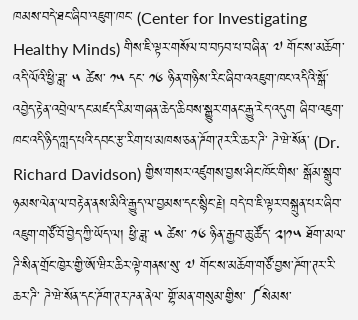ཁམས་བདེ་ཐང་ཞིབ་འཇུག་ཁང་ (Center for Investigating Healthy Minds) གིས་ཇི་ལྟར་གསོལ་བ་བཏབ་པ་བཞིན་ ༧ གོང་ས་མཆོག་འདི་ལོའི་ཕྱི་ཟླ་ ༥ ཚེས་ ༡༥ དང་ ༡༦ ཉིན་གཉིས་རིང་ཞིབ་འའཇུག་ཁང་འདིའི་སྒོ་འབྱེད་རྟེན་འབྲེལ་དང་མཛད་རིམ་གཞན་ཆེད་ཆིབས་སྒྱུར་གནང་རྒྱུ་རེད་འདུག ཞིབ་འཇུག་ཁང་འདི་ཉིད་ཀླད་པའི་དབང་རྩ་རིག་པ་མཁས་ཅན་ཌོག་ཊར་རི་ཆར་ཌི་ ཌེ་ཝེ་སོན་ (Dr. Richard Davidson) གྱིས་གསར་འཛུགས་བྱས་ཤིང་ཁོང་གིས་ སྒོམ་སྒྲུབ་ཉམས་ལེན་ལ་བརྟེན་ནས་མིའི་རྒྱུད་ལ་བྱམས་དང་སྙིང་རྗེ། བདེ་བ་ཇི་ལྟར་བསྐྲུན་པར་ཞིབ་འཇུག་གཙོ་བོ་བྱེད་ཀྱི་ཡོད་ལ། ཕྱི་ཟླ་ ༥ ཚེས་ ༡༦ ཉིན་རྒྱབ་ཆུ་ཚོད་ ༢།༡༥ ཐོག་མལ་ཌི་སིན་གྲོང་ཁྱེར་གྱི་ཨོ་ཝིར་ཆིར་ལྟེ་གནས་སུ་ ༧ གོང་ས་མཆོག་གཙོ་བྱས་ཌོག་ཊར་རི་ཆར་ཌི་ ཌེ་ཝེ་སོན་དང་ཌོག་ཊར་ཌན་ནེལ་ གྷོ་མན་གསུམ་གྱིས་ ༼སེམས་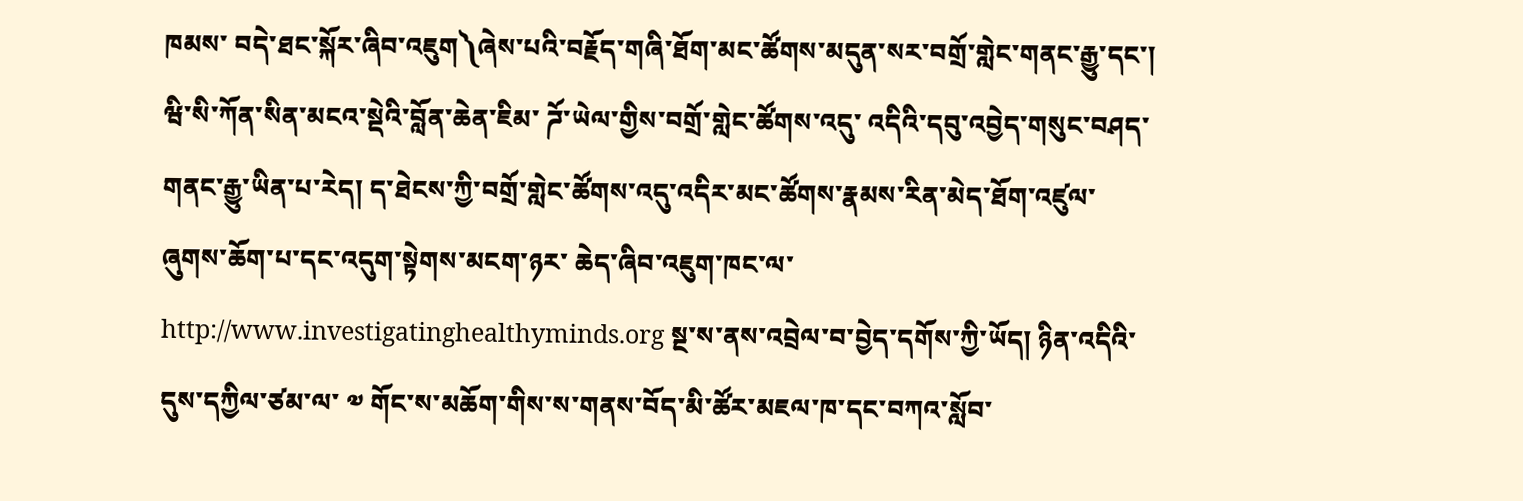ཁམས་ བདེ་ཐང་སྐོར་ཞིབ་འཇུག༽ཞེས་པའི་བརྗོད་གཞི་ཐོག་མང་ཚོགས་མདུན་སར་བགྲོ་གླེང་གནང་རྒྱུ་དང་། ཝི་སི་ཀོན་སིན་མངའ་སྡེའི་བློན་ཆེན་ཇིམ་ ཌོ་ཡེལ་གྱིས་བགྲོ་གླེང་ཚོགས་འདུ་ འདིའི་དབུ་འབྱེད་གསུང་བཤད་གནང་རྒྱུ་ཡིན་པ་རེད། ད་ཐེངས་ཀྱི་བགྲོ་གླེང་ཚོགས་འདུ་འདིར་མང་ཚོགས་རྣམས་རིན་མེད་ཐོག་འཛུལ་ཞུགས་ཆོག་པ་དང་འདུག་སྟེགས་མངག་ཉར་ ཆེད་ཞིབ་འཇུག་ཁང་ལ་http://www.investigatinghealthyminds.org སྔ་ས་ནས་འབྲེལ་བ་བྱེད་དགོས་ཀྱི་ཡོད། ཉིན་འདིའི་དུས་དཀྱིལ་ཙམ་ལ་ ༧ གོང་ས་མཆོག་གིས་ས་གནས་བོད་མི་ཚོར་མཇལ་ཁ་དང་བཀའ་སློབ་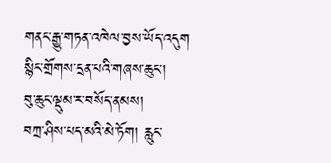གནང་རྒྱུ་གཏན་འཁེལ་བྱས་ཡོད་འདུག
སྙིང་གྲོགས་དྲན་པའི་གཞས་ཆུང་།
བུ་ཆུང་ལྡུམ་ར་བསོད་ནམས།
བཀྲ་ཤིས་པད་མའི་མེ་ཏོག། རླུང་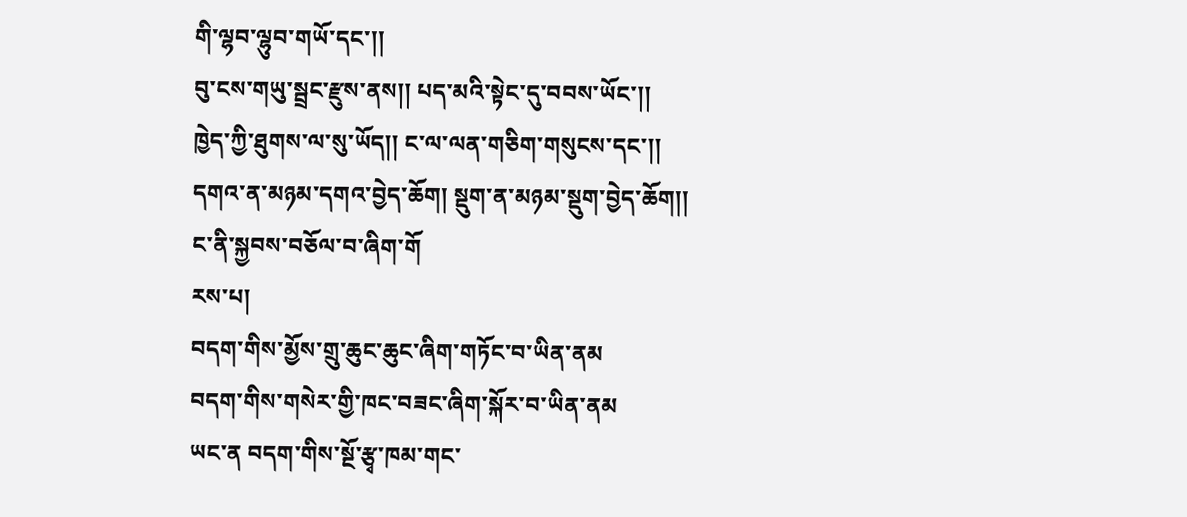གི་ལྷབ་ལྷུབ་གཡོ་དང་།།
བུ་ངས་གཡུ་སྦྲང་རྫུས་ནས།། པད་མའི་སྟེང་དུ་བབས་ཡོང་།།
ཁྱེད་ཀྱི་ཐུགས་ལ་སུ་ཡོད།། ང་ལ་ལན་གཅིག་གསུངས་དང་།།
དགའ་ན་མཉམ་དགའ་བྱེད་ཆོག། སྡུག་ན་མཉམ་སྡུག་བྱེད་ཆོག།།
ང་ནི་སྐྱབས་བཅོལ་བ་ཞིག་གོ
རས་པ།
བདག་གིས་མྱོས་གྲུ་ཆུང་ཆུང་ཞིག་གཏོང་བ་ཡིན་ནམ
བདག་གིས་གསེར་གྱི་ཁང་བཟང་ཞིག་སྐོར་བ་ཡིན་ནམ
ཡང་ན བདག་གིས་སྔོ་རྩྭ་ཁམ་གང་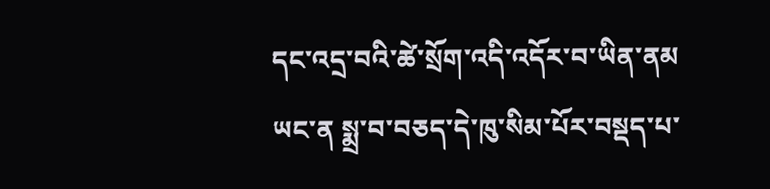དང་འདྲ་བའི་ཚེ་སྲོག་འདི་འདོར་བ་ཡིན་ནམ
ཡང་ན སྨྲ་བ་བཅད་དེ་ཁུ་སིམ་པོར་བསྡད་པ་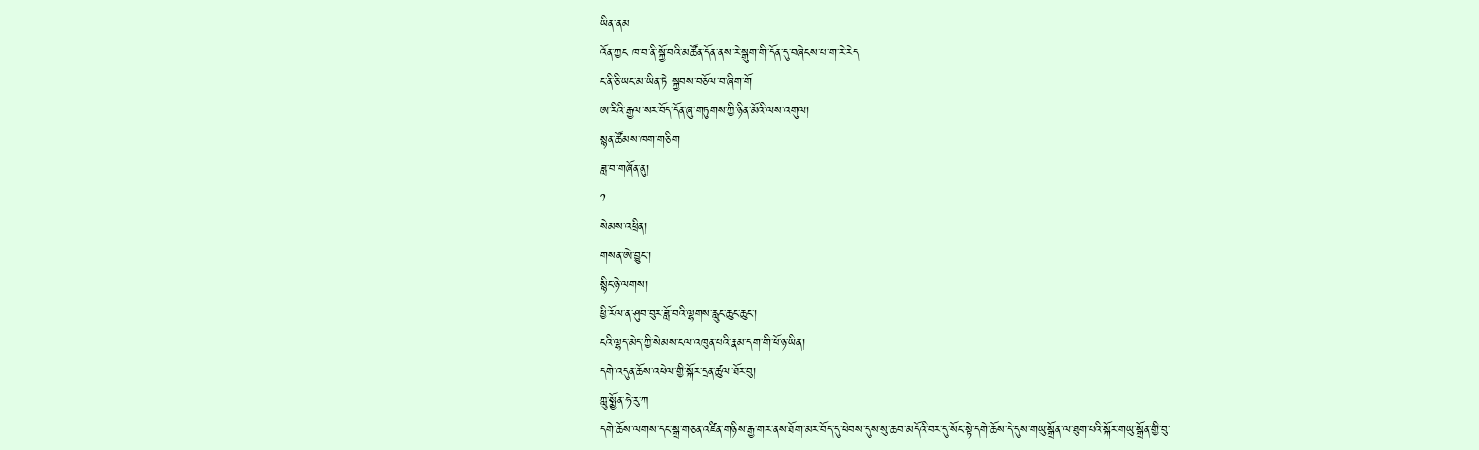ཡིན་ནམ
འོན་ཀྱང ཁ་བ་ནི་སྐྱོ་བའི་མཚོན་དོན་ནས་རེ་སྒུག་གི་དོན་དུ་བཞེངས་པ་ག་རེ་རེད
ང་ནི་ཅི་ཡང་མ་ཡིན་ཏེ སྐྱབས་བཅོལ་བ་ཞིག་གོ
ཨ་རིའི་རྒྱལ་སར་བོད་དོན་ཞུ་གཏུགས་ཀྱི་ཉིན་མོའི་ལས་འགུལ།
སྙན་ཚོམས་ཁག་གཅིག
ཟླ་བ་གཞོན་ནུ།
༡
སེམས་འཕྲིན།
གསན་ཨེ་བྱུང་།
སྙིང་ཉེ་ལགས།
ཕྱི་རོལ་ན་ཤུབ་བུར་ཟློ་བའི་ལྷགས་རླུང་ཆུང་ཆུང་།
ངའི་ལྷད་མེད་ཀྱི་སེམས་ངལ་འཁུན་པའི་རྣམ་དག་གི་ཕོ་ཉ་ཡིན།
དགེ་འདུན་ཆོས་འཕེལ་གྱི་སྐོར་དྲན་ཚུལ་ཐོར་བུ།
ཀླུ་སྨྱོན་ཧེ་རུ་ཀ
དགེ་ཆོས་ལགས་དང་སྒྲ་གཅན་འཛིན་གཉིས་རྒྱ་གར་ནས་ཐོག་མར་བོད་དུ་ཕེབས་དུས་སུ་ཆབ་མདོའི་བར་དུ་སོང་སྟེ་དགེ་ཆོས་དེ་དུས་གཡུ་སྒྲོན་ལ་ཐུག་པའི་སྐོར་གཡུ་སྒྲོན་གྱི་བུ་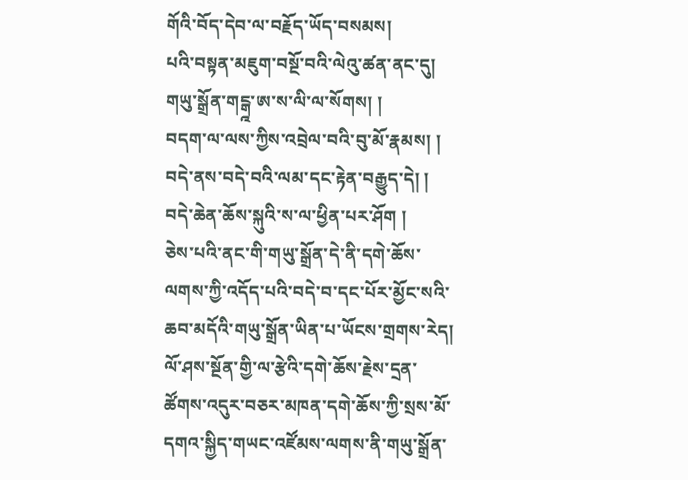གོའི་བོད་དེབ་ལ་བརྗོད་ཡོད་བསམས།
པའི་བསྟན་མཇུག་བསྔོ་བའི་ལེའུ་ཚན་ནང་དུ།
གཡུ་སྒྲོན་གངྒྰ་ཨ་ས་ལི་ལ་སོགས། །
བདག་ལ་ལས་ཀྱིས་འབྲེལ་བའི་བུ་མོ་རྣམས། །
བདེ་ནས་བདེ་བའི་ལམ་དང་རྟེན་བརྒྱུད་དེ། །
བདེ་ཆེན་ཆོས་སྐུའི་ས་ལ་ཕྱིན་པར་ཤོག །
ཅེས་པའི་ནང་གི་གཡུ་སྒྲོན་དེ་ནི་དགེ་ཆོས་ལགས་ཀྱི་འདོད་པའི་བདེ་བ་དང་པོར་མྱོང་སའི་ཆབ་མདོའི་གཡུ་སྒྲོན་ཡིན་པ་ཡོངས་གྲགས་རེད། ལོ་ཤས་སྔོན་གྱི་ལ་རྩེའི་དགེ་ཆོས་རྗེས་དྲན་ཚོགས་འདུར་བཅར་མཁན་དགེ་ཆོས་ཀྱི་སྲས་མོ་དགའ་སྐྱིད་གཡང་འཛོམས་ལགས་ནི་གཡུ་སྒྲོན་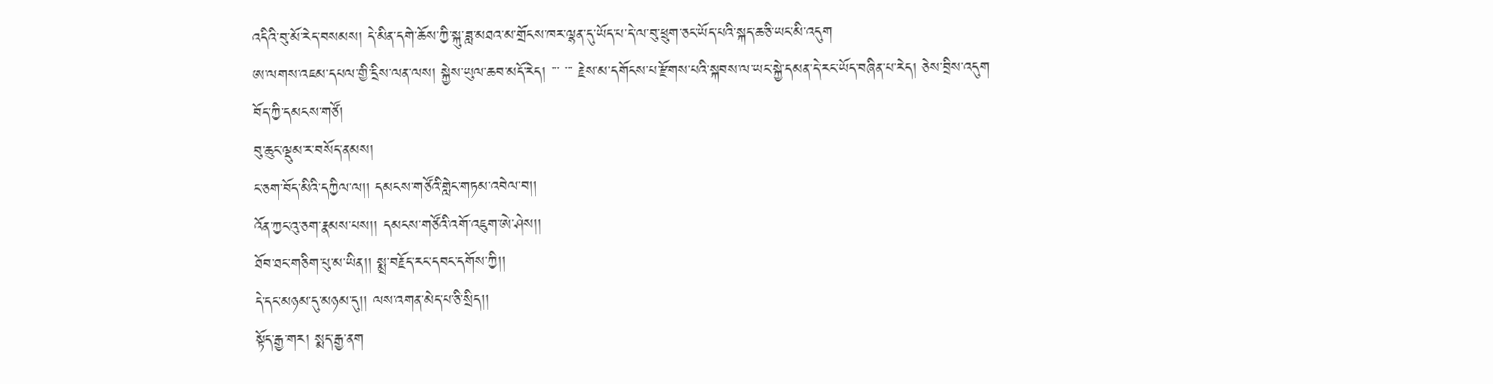འདིའི་བུ་མོ་རེད་བསམས། དེ་མིན་དགེ་ཆོས་ཀྱི་སྐུ་ཟླ་མཐའ་མ་གྲོངས་ཁར་ལྷན་དུ་ཡོད་པ་དེ་ལ་བུ་ཕྲུག་ཅང་ཡོད་པའི་སྐད་ཆ་ཅི་ཡང་མི་འདུག
ཨ་ལགས་འཇམ་དཔལ་གྱི་དྲིས་ལན་ལས། སྐྱེས་ཡུལ་ཆབ་མདོ་རེད། ་་་ ་་་ རྗེས་མ་དགོངས་པ་རྫོགས་པའི་སྐབས་ལ་ཡང་སྐྱེ་དམན་དེ་རང་ཡོད་བཞིན་པ་རེད། ཅེས་བྲིས་འདུག
བོད་ཀྱི་དམངས་གཙོ།
བུ་ཆུང་ལྡུམ་ར་བསོད་ནམས།
ང་ཅག་བོད་མིའི་དཀྱིལ་ལ།། དམངས་གཙོའི་གླེང་གཏམ་འབེལ་བ།།
འོན་ཀྱང་འུ་ཅག་རྣམས་པས།། དམངས་གཙོའི་འགོ་འཇུག་ཨེ་ཤེས།།
ཐོབ་ཐང་གཅིག་པུ་མ་ཡིན།། སྨྲ་བརྗོད་རང་དབང་དགོས་ཀྱི།།
དེ་དང་མཉམ་དུ་མཉམ་དུ།། ལས་འགན་མེད་པ་ཅི་སྲིད།།
སྟོད་རྒྱ་གར། སྨད་རྒྱ་ནག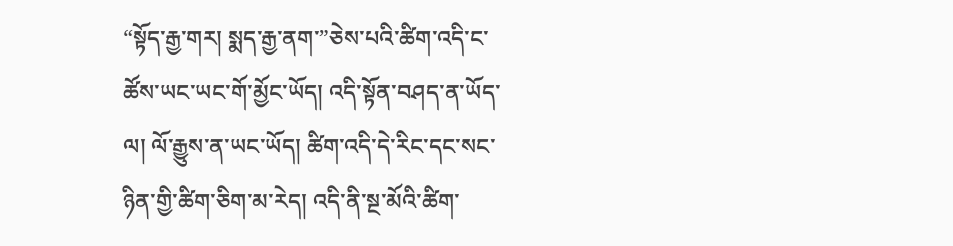“སྟོད་རྒྱ་གར། སྨད་རྒྱ་ནག་”ཅེས་པའི་ཚིག་འདི་ང་ཚོས་ཡང་ཡང་གོ་མྱོང་ཡོད། འདི་སྟོན་བཤད་ན་ཡོད་ལ། ལོ་རྒྱུས་ན་ཡང་ཡོད། ཚིག་འདི་དེ་རིང་དང་སང་ཉིན་གྱི་ཚིག་ཅིག་མ་རེད། འདི་ནི་སྔ་མོའི་ཚིག་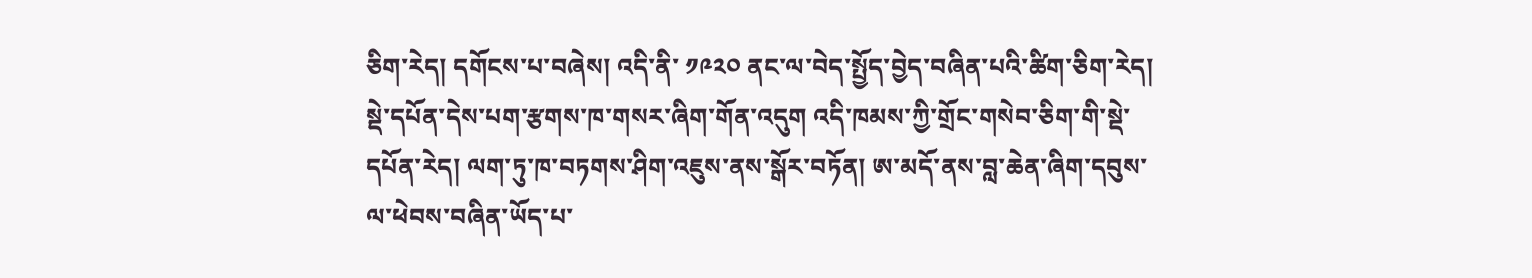ཅིག་རེད། དགོངས་པ་བཞེས། འདི་ནི་ ༡༩༢༠ ནང་ལ་བེད་སྤྱོད་བྱེད་བཞིན་པའི་ཚིག་ཅིག་རེད། སྡེ་དཔོན་དེས་པག་རྩགས་ཁ་གསར་ཞིག་གོན་འདུག འདི་ཁམས་ཀྱི་གྲོང་གསེབ་ཅིག་གི་སྡེ་དཔོན་རེད། ལག་ཏུ་ཁ་བཏགས་ཤིག་འཇུས་ནས་སྒོར་བཏོན། ཨ་མདོ་ནས་བླ་ཆེན་ཞིག་དབུས་ལ་ཕེབས་བཞིན་ཡོད་པ་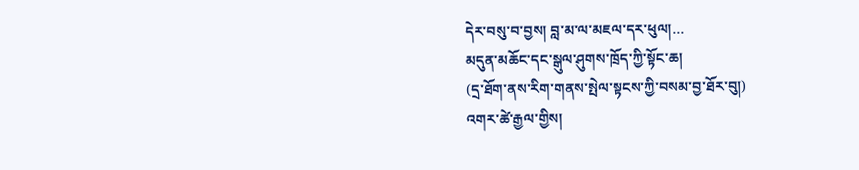དེར་བསུ་བ་བྱས། བླ་མ་ལ་མཇལ་དར་ཕུལ།…
མདུན་མཆོང་དང་སྒུལ་ཤུགས་ཁྲོད་ཀྱི་སྟོང་ཆ།
(དྲ་ཐོག་ནས་རིག་གནས་སྤེལ་སྟངས་ཀྱི་བསམ་བྱ་ཐོར་བུ།)
འགར་ཚེ་རྒྱལ་གྱིས།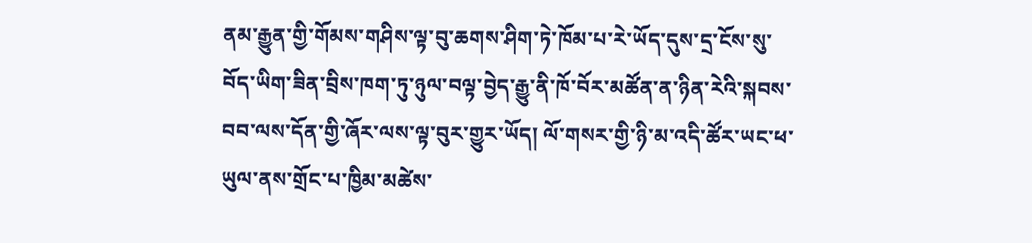ནམ་རྒྱུན་གྱི་གོམས་གཤིས་ལྟ་བུ་ཆགས་ཤིག་ཏེ་ཁོམ་པ་རེ་ཡོད་དུས་དྲ་ངོས་སུ་བོད་ཡིག་ཟིན་བྲིས་ཁག་ཏུ་ཉུལ་བལྟ་བྱེད་རྒྱུ་ནི་ཁོ་བོར་མཚོན་ན་ཉིན་རེའི་སྐབས་བབ་ལས་དོན་གྱི་ཞོར་ལས་ལྟ་བུར་གྱུར་ཡོད། ལོ་གསར་གྱི་ཉི་མ་འདི་ཚོར་ཡང་ཕ་ཡུལ་ནས་གྲོང་པ་ཁྱིམ་མཚེས་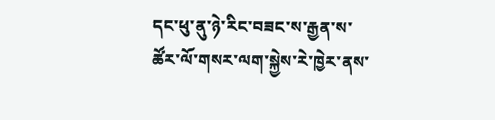དང་ཕུ་ནུ་ཉེ་རིང་བཟང་ས་རྒྱན་ས་ཚོར་ལོ་གསར་ལག་སྐྱེས་རེ་ཁྱེར་ནས་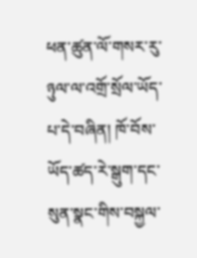ཕན་ཚུན་ལོ་གསར་རུ་ཉུལ་ལ་འགྲོ་སྲོལ་ཡོད་པ་དེ་བཞིན། ཁོ་བོས་ཡོད་ཚད་རེ་སྒུག་དང་སུན་སྣང་གིས་བསྐྱལ་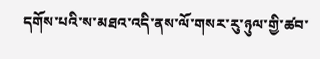དགོས་པའི་ས་མཐའ་འདི་ནས་ལོ་གསར་རུ་ཉུལ་གྱི་ཚབ་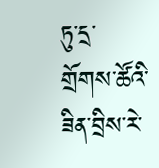ཏུ་དྲ་གྲོགས་ཚོའི་ཟིན་བྲིས་རེ་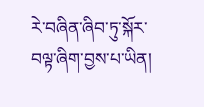རེ་བཞིན་ཞིབ་ཏུ་སྐོར་བལྟ་ཞིག་བྱས་པ་ཡིན།